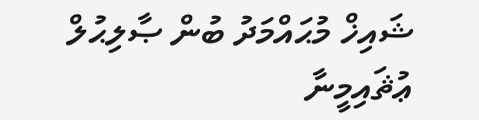ޝައިޚް މުޙައްމަދު ބުން ޞާލިޙުލް ޢުޘައިމީނާ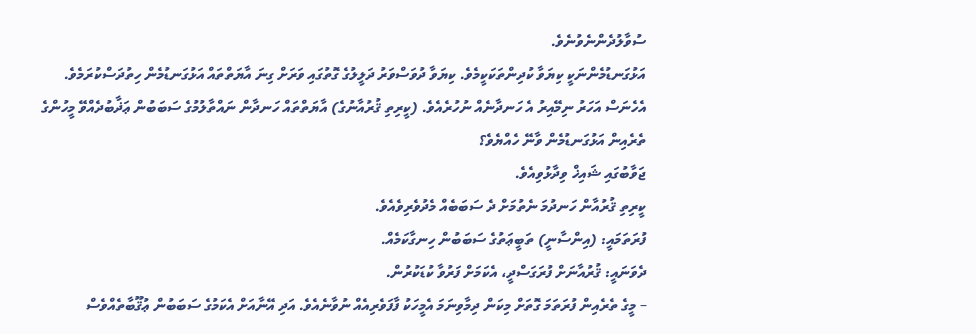ސުވާލުދެންނެވުނެވެ.
އަޅުގަނޑުމެންނަކީ ކިޔަވާ ކުދިންތަކަކީމެވެ. ކިޔަވާ ދުވަސްވަރު ދަލީލުގެ ގޮތުގައި ވަރަށް ގިނަ އާޔަތްތައް އަޅުގަނޑުމެން ހިތުދަސްކުރަމެވެ. އެހެނަސް އަހަރު ނިމޭއިރު އެ ހަނދާނެއް ނުހުރެއެވެ. (ކީރިތި ޤުރުއާނުގެ) އާޔަތްތައް ހަނދާން ނައްތާލުމުގެ ސަބަބުން ޢަޛާބުދެއްވޭ މީހުންގެ ތެރެއިން އަޅުގަނޑުމެން ވާނޭ ހެއްޔެވެ؟
ޖަވާބުގައި ޝައިޚް ވިދާޅުވިއެވެ.
ކީރިތި ޤުރުއާން ހަނދުމަ ނެތުމަށް ދެ ސަބަބެއް މެދުވެރިވެއެވެ.
ފުރަތަމައީ: (އިންސާނީ) ތަބީޢަތުގެ ސަބަބުން ހިނގާކަމެއް.
ދެވަނައީ: ޤުރުއާނަށް ފުރަގަސްދީ، އެކަމަށް ފަރުވާ ކުޑަކުރުން.
– މީގެ ތެރެއިން ފުރަތަމަ ގޮތަށް މިކަން ދިމާވިނަމަ އެމީހަކު ފާފަވެރިއެއް ނުވާނެއެވެ. އަދި އޭނާއަށް އެކަމުގެ ސަބަބުން ޢުޤޫބާތެއްވެސް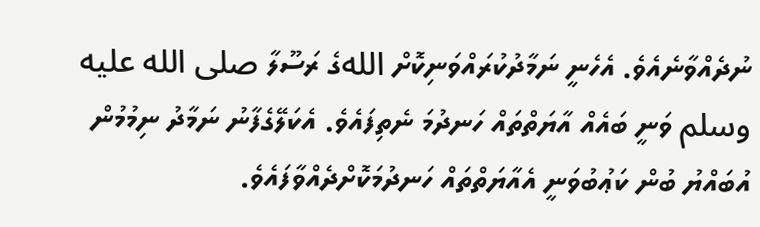ނުދެއްވާނެއެވެ. އެހެނީ ނަމާދުކުރައްވަނިކޮށް اللهގެ ރަސޫލާ صلى الله عليه وسلم ވަނީ ބައެއް އާޔަތްތައް ހަނދުމަ ނެތިފައެވެ. އެކަލޭގެފާނު ނަމާދު ނިމުމުން އުބައްޔު ބުން ކަޢުބުވަނީ އެއާޔަތްތައް ހަނދުމަކޮށްދެއްވާފައެވެ.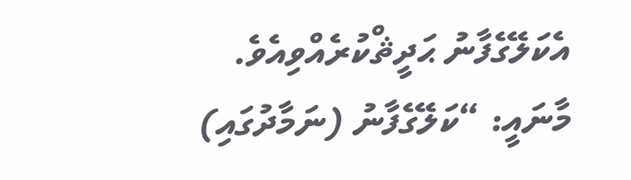އެކަލޭގެފާނު ޙަދީޘްކުރެއްވިއެވެ.
މާނައީ: “ކަލޭގެފާނު (ނަމާދުގައި)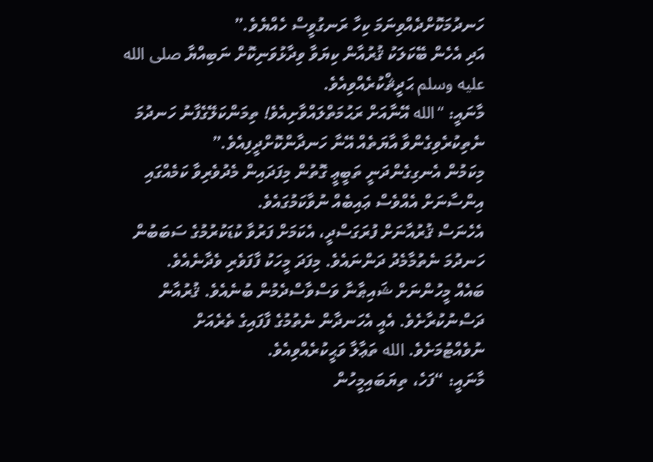ހަނދުމަކޮށްދެއްވިނަމަ ކިހާ ރަނގުވީސް ހެއްޔެވެ.”
އަދި އެހެން ބޭކަލަކު ޤުރުއާން ކިޔަވާ ވިދާޅުވަނިކޮށް ނަބިއްޔާ صلى الله عليه وسلم ޙަދީޘްކުރެއްވިއެވެ.
މާނައީ: “الله އޭނާއަށް ރަޙުމަތްލައްވާށިއެވެ! ތިމަންކަލޭގެފާނު ހަނދުމަ ނެތިކުރެވިގެންވާ އާޔަތެއް އޭނާ ހަނދާންކޮށްދީފިއެވެ.”
މިކަމުން އެނގިގެންދަނީ ތަބީޢީ ގޮތުން މިފަދައިން މެދުވެރިވާ ކަމެއްގައި އިންސާނަށް އެއްވެސް ޢައިބެއް ނުވާކަމުގައެވެ.
އެހެނަސް ޤުރުއާނަށް ފުރަގަސްދީ، އެކަމަށް ފަރުވާ ކުޑަކުރުމުގެ ސަބަބުން ހަނދުމަ ނެތުމާމެދު ދަންނައެވެ. މިފަދަ މީހަކު ފާފަވެރި ވެދާނެއެވެ.
ބައެއް މީހުންނަށް ޝައިޠާނާ ވަސްވާސްދެމުން ބުނެއެވެ. ޤުރުއާން ދަސްނުކުރާށެވެ. އެއީ އެހަނދާން ނެތުމުގެ ފާފައިގެ ތެރެއަށް ނުވެއްޓުމަށެވެ. الله ތަޢާލާ ވަޙީކުރެއްވިއެވެ.
މާނައީ: “ފަހެ، ތިޔަބައިމީހުން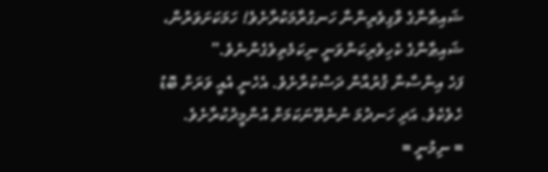ޝައިޠާނާގެ ވާގިވެރިންނާ ހަނގުރާމަކުރާށެވެ! ހަމަކަށަވަރުން، ޝައިޠާނާގެ ކެހިވެރިކަންވަނީ ނިކަމެތިވެގެންނެވެ.”
ފަހެ އިންސާނާ ޤުރުއާން ދަސްކުރާށެވެ. އެހެނީ އެއީ ވަރަށް ބޮޑު ހެވެކެވެ. އަދި ހަނދުމަ ނުނެތޭނަކަމަށް އުންމީދުކުރާށެވެ.
= ނިމުނީ =